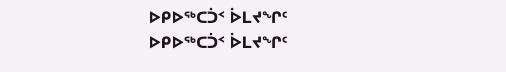ᐅᑭᐅᖅᑕᑑᑉ ᐆᒪᔪᖏᑦ
ᐅᑭᐅᖅᑕᑑᑉ ᐆᒪᔪᖏᑦ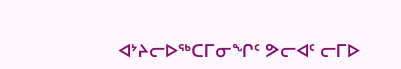ᐊᔾᔨᓕᐅᖅᑕᒥᓂᖏᑦ ᕗᓕᐊᑦ ᓕᒥᐅ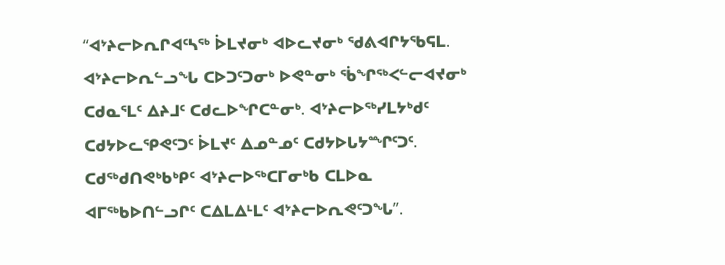“ᐊᔾᔨᓕᐅᕆᒋᐊᑦᓴᖅ ᐆᒪᔪᓂᒃ ᐊᐅᓚᔪᓂᒃ ᖁᕕᐊᒋᔭᖃᕋᒪ. ᐊᔾᔨᓕᐅᕆᓪᓗᖓ ᑕᐅᑐᑦᑐᓂᒃ ᐅᕙᓐᓂᒃ ᖄᖏᖅᐸᓪᓕᐊᔪᓂᒃ ᑕᑯᓇᕐᒪᑦ ᐃᔨᒧᑦ ᑕᑯᓚᐅᖏᑕᓐᓂᒃ. ᐊᔾᔨᓕᐅᖅᓯᒪᔭᒃᑯᑦ ᑕᑯᔭᐅᓚᕿᕙᑦᑐᑦ ᐆᒪᔪᑦ ᐃᓄᓐᓄᑦ ᑕᑯᔭᐅᒐᔭᙱᑦᑐᑦ. ᑕᑯᖅᑯᑎᕙᒃᑲᒃᑭᑦ ᐊᔾᔨᓕᐅᖅᑕᒥᓂᒃᑲ ᑕᒪᐅᓇ ᐊᒥᖅᑲᐅᑎᓪᓗᒋᑦ ᑕᐃᒪᐃᒻᒪᑦ ᐊᔾᔨᓕᐅᕆᕙᑦᑐᖓ”.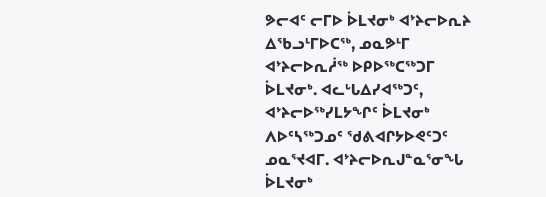ᕗᓕᐊᑦ ᓕᒥᐅ ᐆᒪᔪᓂᒃ ᐊᔾᔨᓕᐅᕆᔨ ᐃᖃᓗᒻᒥᐅᑕᖅ, ᓄᓇᕗᒻᒥ ᐊᔾᔨᓕᐅᕆᓲᖅ ᐅᑭᐅᖅᑕᖅᑐᒥ ᐆᒪᔪᓂᒃ. ᐊᓚᒡᒐᐃᓯᐊᖅᑐᑦ, ᐊᔾᔨᓕᐅᖅᓯᒪᔭᖏᑦ ᐆᒪᔪᓂᒃ ᐱᐅᑦᓴᖅᑐᓄᑦ ᖁᕕᐊᒋᔭᐅᕙᑦᑐᑦ ᓄᓇᕐᔪᐊᒥ. ᐊᔾᔨᓕᐅᕆᒍᓐᓇᕐᓂᖓ ᐆᒪᔪᓂᒃ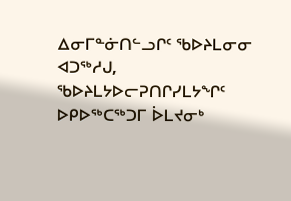ᐃᓂᒥᓐᓃᑎᓪᓗᒋᑦ ᖃᐅᔨᒪᓂᓂ ᐊᑐᖅᓱᒍ, ᖃᐅᔨᒪᔭᐅᓕᕈᑎᒋᓯᒪᔭᖏᑦ ᐅᑭᐅᖅᑕᖅᑐᒥ ᐆᒪᔪᓂᒃ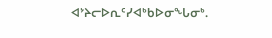ᐊᔾᔨᓕᐅᕆᑦᓯᐊᒃᑲᐅᓂᖓᓂᒃ.